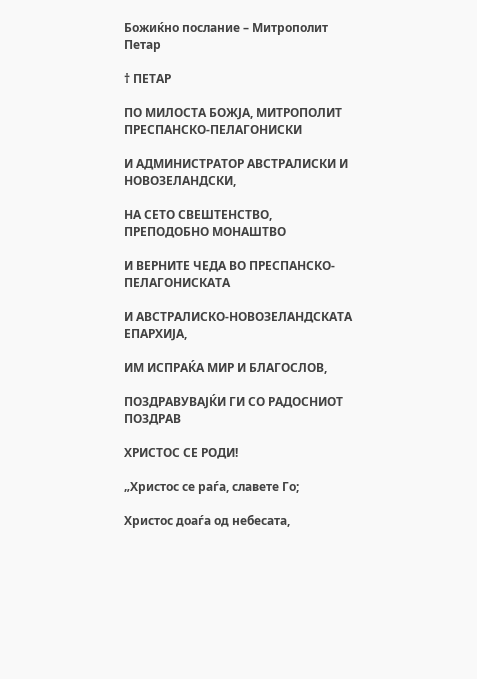Божиќно послание – Митрополит Петар

† ПЕТАР

ПО МИЛОСТА БОЖЈА, МИТРОПОЛИТ ПРЕСПАНСКО-ПЕЛАГОНИСКИ

И АДМИНИСТРАТОР АВСТРАЛИСКИ И НОВОЗЕЛАНДСКИ,

НА СЕТО СВЕШТЕНСТВО, ПРЕПОДОБНО МОНАШТВО

И ВЕРНИТЕ ЧЕДА ВО ПРЕСПАНСКО-ПЕЛАГОНИСКАТА

И АВСТРАЛИСКО-НОВОЗЕЛАНДСКАТА ЕПАРХИЈА,

ИМ ИСПРАЌА МИР И БЛАГОСЛОВ,

ПОЗДРАВУВАЈЌИ ГИ СО РАДОСНИОТ ПОЗДРАВ

ХРИСТОС СЕ РОДИ!

„Христос се раѓа, славете Го;

Христос доаѓа од небесата,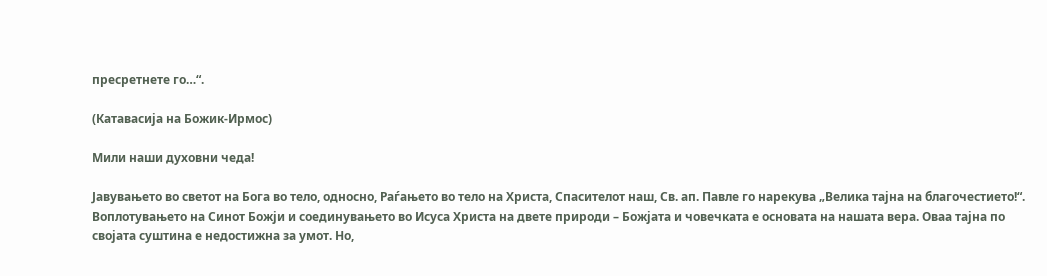пресретнете го…“.

(Катавасија на Божик-Ирмос)

Мили наши духовни чеда!

Јавувањето во светот на Бога во тело, односно, Раѓањето во тело на Христа, Спасителот наш, Св. ап. Павле го нарекува „Велика тајна на благочестието!“. Воплотувањето на Синот Божји и соединувањето во Исуса Христа на двете природи – Божјата и човечката е основата на нашата вера. Оваа тајна по својата суштина е недостижна за умот. Но,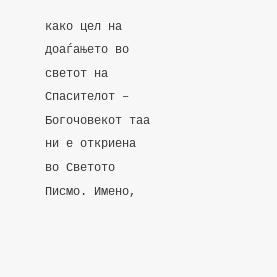како цел на доаѓањето во светот на Спасителот – Богочовекот таа ни е откриена во Светото Писмо. Имено,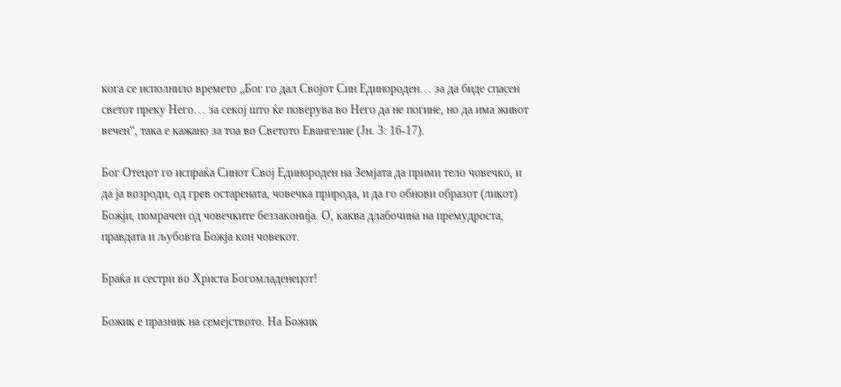кога се исполнило времето „Бог го дал Својот Син Единороден… за да биде спасен светот преку Него… за секој што ќе поверува во Него да не погине, но да има живот вечен“, така е кажано за тоа во Светото Евангелие (Јн. 3: 16-17).

Бог Отецот го испраќа Синот Свој Единороден на Земјата да прими тело човечко, и да ја возроди, од грев остарената, човечка природа, и да го обнови образот (ликот) Божји, помрачен од човечките беззаконија. О, каква длабочина на премудроста, правдата и љубовта Божја кон човекот.

Браќа и сестри во Христа Богомладенецот!

Божик е празник на семејството. На Божик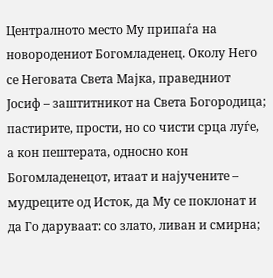Централното место Му припаѓа на новородениот Богомладенец. Околу Него се Неговата Света Мајка, праведниот Јосиф – заштитникот на Света Богородица; пастирите, прости, но со чисти срца луѓе, а кон пештерата, односно кон Богомладенецот, итаат и најучените – мудреците од Исток, да Му се поклонат и да Го даруваат: со злато, ливан и смирна;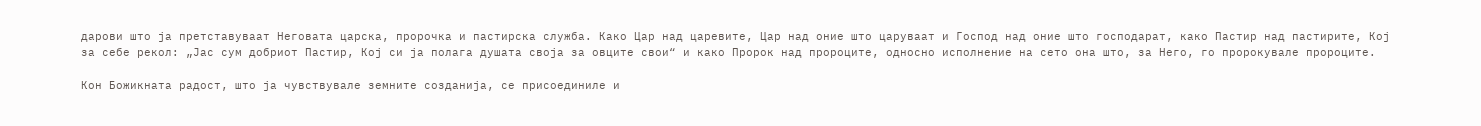дарови што ја претставуваат Неговата царска, пророчка и пастирска служба. Како Цар над царевите, Цар над оние што царуваат и Господ над оние што господарат, како Пастир над пастирите, Кој за себе рекол: „Јас сум добриот Пастир, Кој си ја полага душата своја за овците свои“ и како Пророк над пророците, односно исполнение на сето она што, за Него, го пророкувале пророците.

Кон Божикната радост, што ја чувствувале земните созданија, се присоединиле и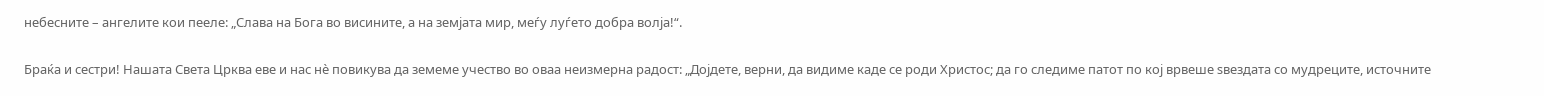небесните – ангелите кои пееле: „Слава на Бога во висините, а на земјата мир, меѓу луѓето добра волја!“.

Браќа и сестри! Нашата Света Црква еве и нас нè повикува да земеме учество во оваа неизмерна радост: „Дојдете, верни, да видиме каде се роди Христос; да го следиме патот по кој врвеше ѕвездата со мудреците, источните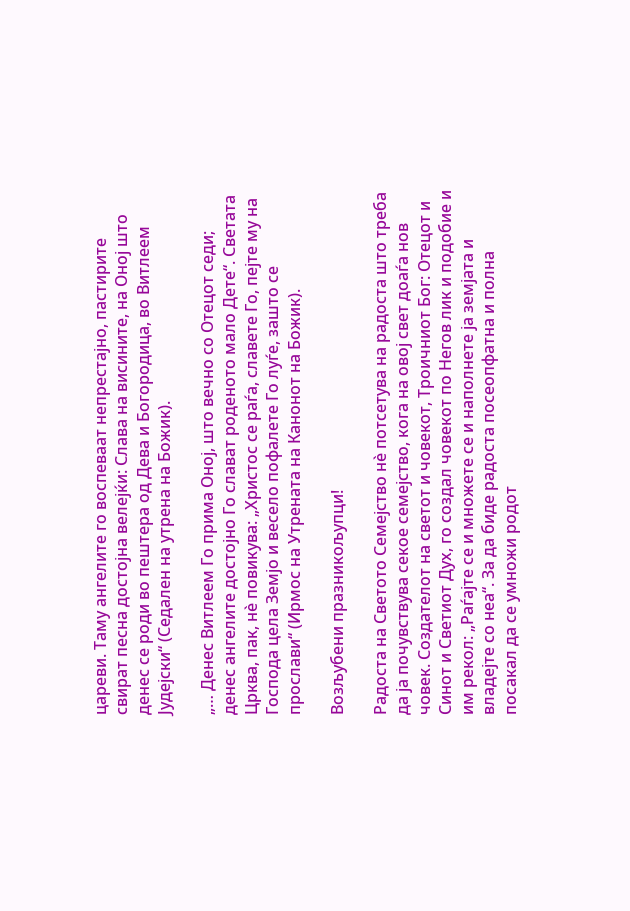цареви. Таму ангелите го воспеваат непрестајно, пастирите свират песна достојна велејќи: Слава на висините, на Оној што денес се роди во пештера од Дева и Богородица, во Витлеем Јудејски“ (Седален на утрена на Божик).

„… Денес Витлеем Го прима Оној, што вечно со Отецот седи; денес ангелите достојно Го слават роденото мало Дете“. Светата Црква, пак, нè повикува: „Христос се раѓа, славете Го, пејте му на Господа цела Земјо и весело пофалете Го луѓе, зашто се прослави“ (Ирмос на Утрената на Канонот на Божик).

Возљубени празникољупци!

Радоста на Светото Семејство нè потсетува на радоста што треба да ја почувствува секое семејство, кога на овој свет доаѓа нов човек. Создателот на светот и човекот, Троичниот Бог: Отецот и Синот и Светиот Дух, го создал човекот по Негов лик и подобие и им рекол: „Раѓајте се и множете се и наполнете ја земјата и владејте со неа“. За да биде радоста посеопфатна и полна посакал да се умножи родот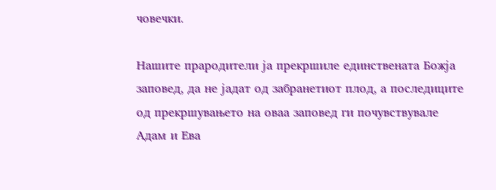човечки.

Нашите прародители ја прекршиле единствената Божја заповед, да не јадат од забранетиот плод, а последиците од прекршувањето на оваа заповед ги почувствувале Адам и Ева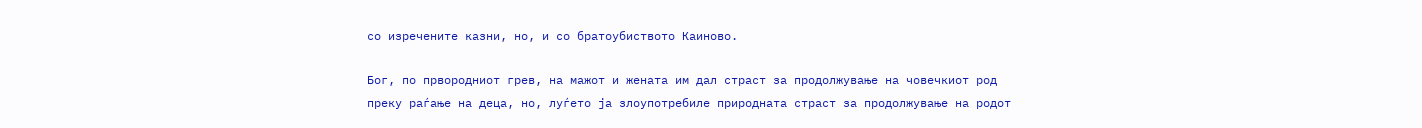со изречените казни, но, и со братоубиството Каиново.

Бог, по првородниот грев, на мажот и жената им дал страст за продолжување на човечкиот род преку раѓање на деца, но, луѓето ја злоупотребиле природната страст за продолжување на родот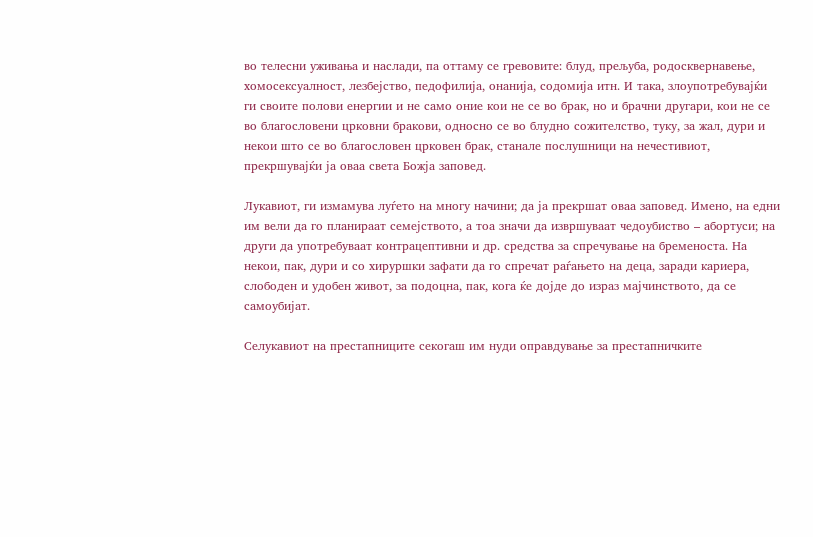во телесни уживања и наслади, па оттаму се гревовите: блуд, прељуба, родосквернавење, хомосексуалност, лезбејство, педофилија, онанија, содомија итн. И така, злоупотребувајќи ги своите полови енергии и не само оние кои не се во брак, но и брачни другари, кои не се во благословени црковни бракови, односно се во блудно сожителство, туку, за жал, дури и некои што се во благословен црковен брак, станале послушници на нечестивиот, прекршувајќи ја оваа света Божја заповед.

Лукавиот, ги измамува луѓето на многу начини; да ја прекршат оваа заповед. Имено, на едни им вели да го планираат семејството, а тоа значи да извршуваат чедоубиство – абортуси; на други да употребуваат контрацептивни и др. средства за спречување на бременоста. На некои, пак, дури и со хируршки зафати да го спречат раѓањето на деца, заради кариера, слободен и удобен живот, за подоцна, пак, кога ќе дојде до израз мајчинството, да се самоубијат.

Селукавиот на престапниците секогаш им нуди оправдување за престапничките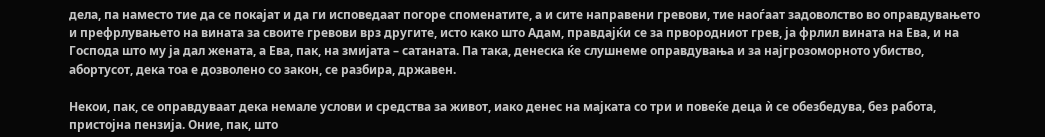дела, па наместо тие да се покајат и да ги исповедаат погоре споменатите, а и сите направени гревови, тие наоѓаат задоволство во оправдувањето и префрлувањето на вината за своите гревови врз другите, исто како што Адам, правдајќи се за првородниот грев, ја фрлил вината на Ева, и на Господа што му ја дал жената, а Ева, пак, на змијата – сатаната. Па така, денеска ќе слушнеме оправдувања и за најгрозоморното убиство, абортусот, дека тоа е дозволено со закон, се разбира, државен.

Некои, пак, се оправдуваат дека немале услови и средства за живот, иако денес на мајката со три и повеќе деца ѝ се обезбедува, без работа, пристојна пензија. Оние, пак, што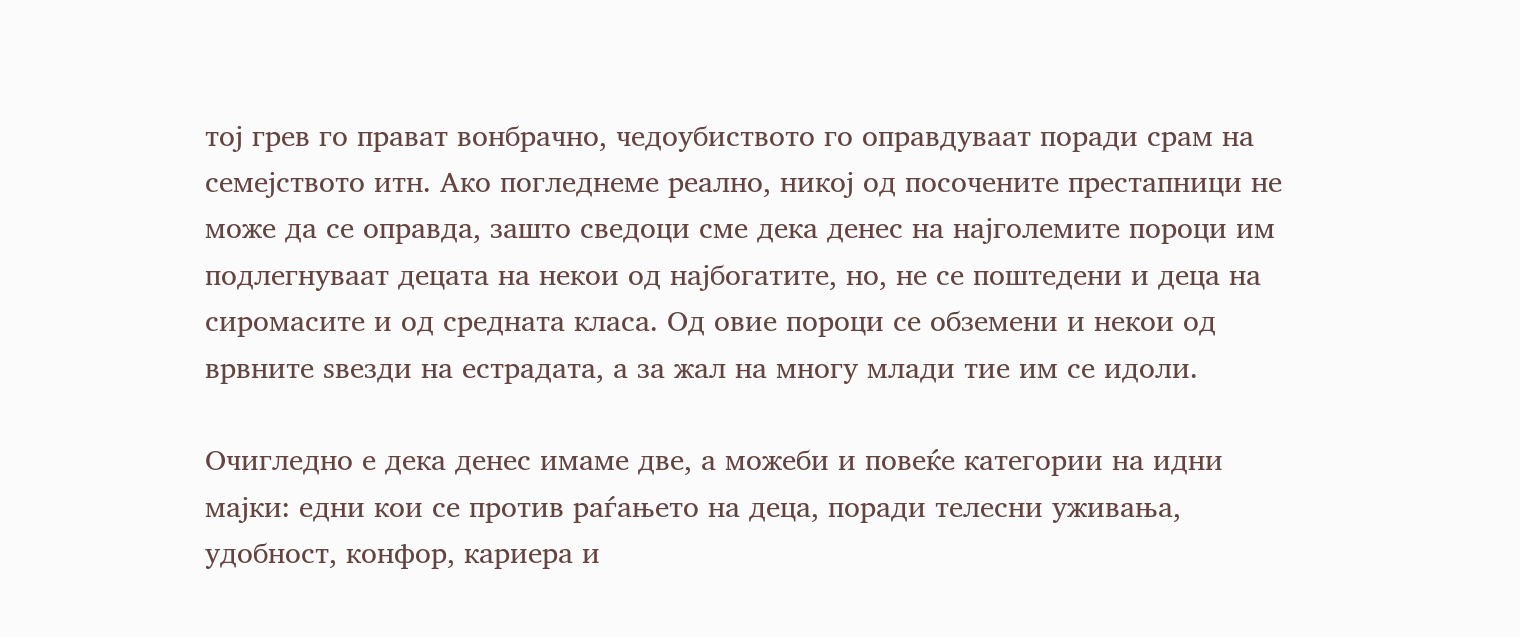тој грев го прават вонбрачно, чедоубиството го оправдуваат поради срам на семејството итн. Ако погледнеме реално, никој од посочените престапници не може да се оправда, зашто сведоци сме дека денес на најголемите пороци им подлегнуваат децата на некои од најбогатите, но, не се поштедени и деца на сиромасите и од средната класа. Од овие пороци се обземени и некои од врвните ѕвезди на естрадата, а за жал на многу млади тие им се идоли.

Очигледно е дека денес имаме две, а можеби и повеќе категории на идни мајки: едни кои се против раѓањето на деца, поради телесни уживања, удобност, конфор, кариера и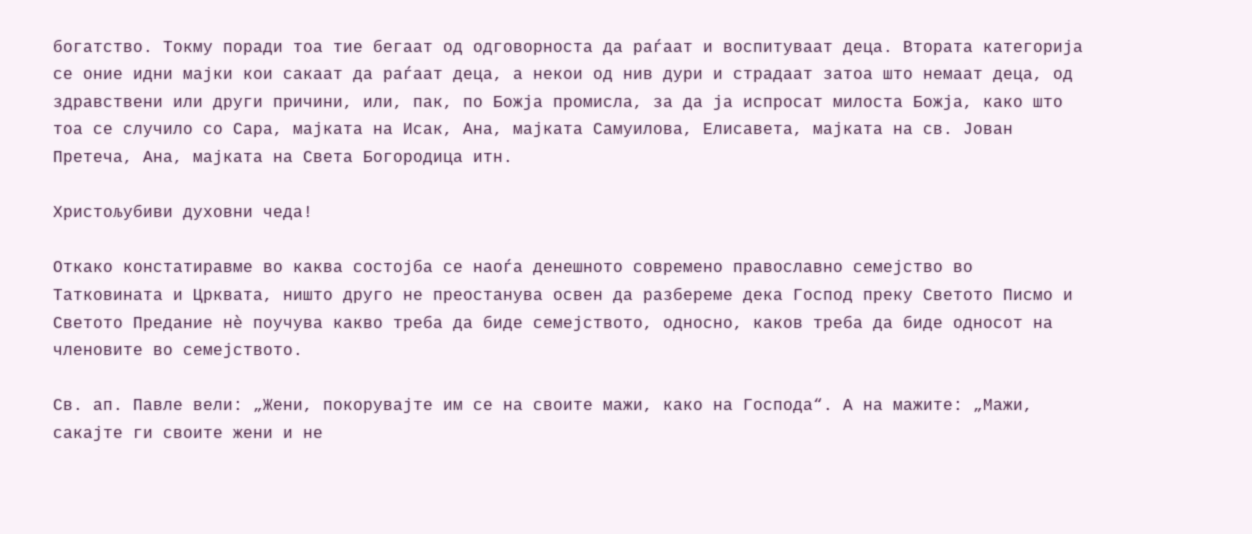богатство. Токму поради тоа тие бегаат од одговорноста да раѓаат и воспитуваат деца. Втората категорија се оние идни мајки кои сакаат да раѓаат деца, а некои од нив дури и страдаат затоа што немаат деца, од здравствени или други причини, или, пак, по Божја промисла, за да ја испросат милоста Божја, како што тоа се случило со Сара, мајката на Исак, Ана, мајката Самуилова, Елисавета, мајката на св. Јован Претеча, Ана, мајката на Света Богородица итн.

Христољубиви духовни чеда!

Откако констатиравме во каква состојба се наоѓа денешното современо православно семејство во Татковината и Црквата, ништо друго не преостанува освен да разбереме дека Господ преку Светото Писмо и Светото Предание нè поучува какво треба да биде семејството, односно, каков треба да биде односот на членовите во семејството.

Св. ап. Павле вели: „Жени, покорувајте им се на своите мажи, како на Господа“. А на мажите: „Мажи, сакајте ги своите жени и не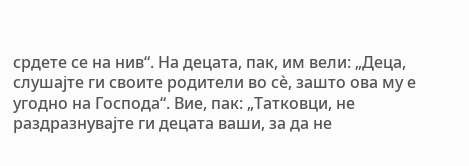срдете се на нив“. На децата, пак, им вели: „Деца, слушајте ги своите родители во сè, зашто ова му е угодно на Господа“. Вие, пак: „Татковци, не раздразнувајте ги децата ваши, за да не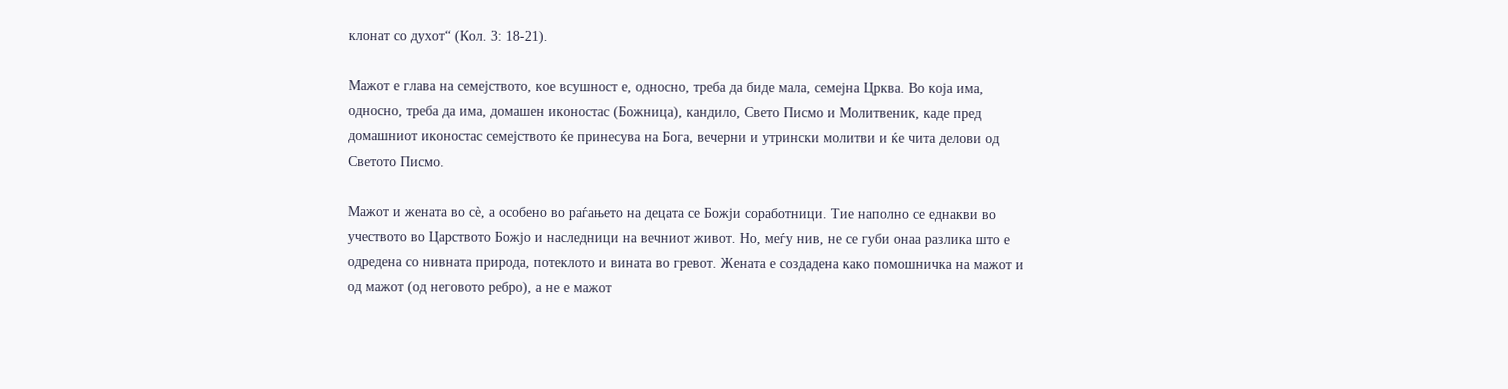клонат со духот“ (Кол. 3: 18-21).

Мажот е глава на семејството, кое всушност е, односно, треба да биде мала, семејна Црква. Во која има, односно, треба да има, домашен иконостас (Божница), кандило, Свето Писмо и Молитвеник, каде пред домашниот иконостас семејството ќе принесува на Бога, вечерни и утрински молитви и ќе чита делови од Светото Писмо.

Мажот и жената во сè, а особено во раѓањето на децата се Божји соработници. Тие наполно се еднакви во учеството во Царството Божјо и наследници на вечниот живот. Но, меѓу нив, не се губи онаа разлика што е одредена со нивната природа, потеклото и вината во гревот. Жената е создадена како помошничка на мажот и од мажот (од неговото ребро), а не е мажот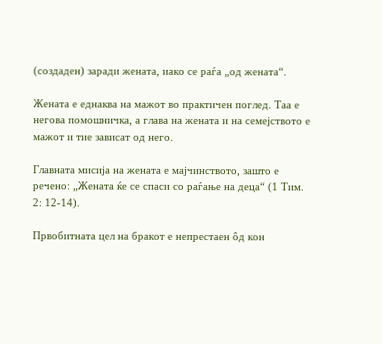(создаден) заради жената, иако се раѓа „од жената“.

Жената е еднаква на мажот во практичен поглед. Таа е негова помошничка, а глава на жената и на семејството е мажот и тие зависат од него.

Главната мисија на жената е мајчинството, зашто е речено: „Жената ќе се спаси со раѓање на деца“ (1 Тим. 2: 12-14).

Првобитната цел на бракот е непрестаен ôд кон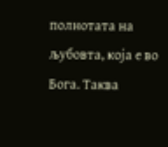полнотата на љубовта, која е во Бога. Таква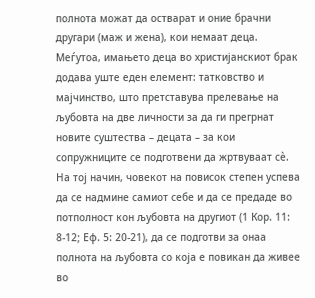полнота можат да остварат и оние брачни другари (маж и жена), кои немаат деца. Меѓутоа, имањето деца во христијанскиот брак додава уште еден елемент: татковство и мајчинство, што претставува прелевање на љубовта на две личности за да ги прегрнат новите суштества – децата – за кои сопружниците се подготвени да жртвуваат сè. На тој начин, човекот на повисок степен успева да се надмине самиот себе и да се предаде во потполност кон љубовта на другиот (1 Кор. 11: 8-12; Еф. 5: 20-21), да се подготви за онаа полнота на љубовта со која е повикан да живее во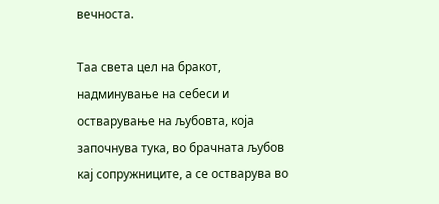вечноста.

Таа света цел на бракот, надминување на себеси и остварување на љубовта, која започнува тука, во брачната љубов кај сопружниците, а се остварува во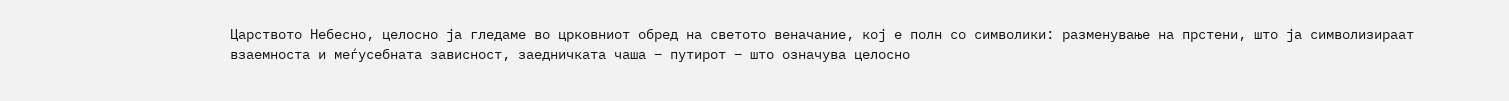Царството Небесно, целосно ја гледаме во црковниот обред на светото веначание, кој е полн со символики: разменување на прстени, што ја символизираат взаемноста и меѓусебната зависност, заедничката чаша – путирот – што означува целосно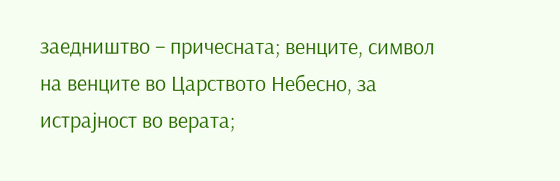заедништво – причесната; венците, символ на венците во Царството Небесно, за истрајност во верата;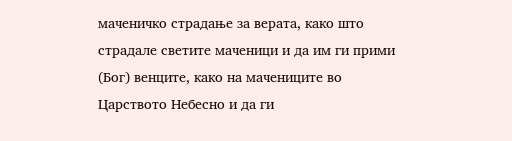маченичко страдање за верата, како што страдале светите маченици и да им ги прими (Бог) венците, како на мачениците во Царството Небесно и да ги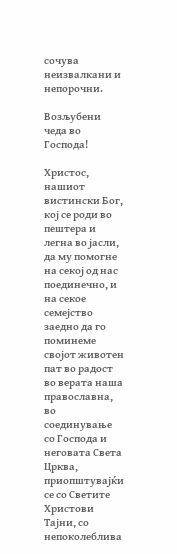сочува неизвалкани и непорочни.

Возљубени чеда во Господа!

Христос, нашиот вистински Бог, кој се роди во пештера и легна во јасли, да му помогне на секој од нас поединечно, и на секое семејство заедно да го поминеме својот животен пат во радост во верата наша православна, во соединување со Господа и неговата Света Црква, приопштувајќи се со Светите Христови Тајни, со непоколеблива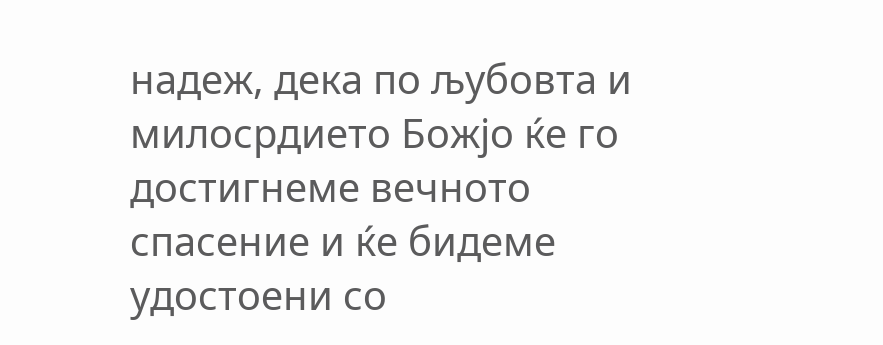надеж, дека по љубовта и милосрдието Божјо ќе го достигнеме вечното спасение и ќе бидеме удостоени со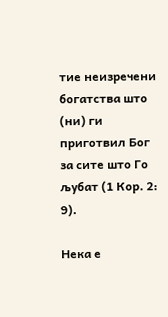тие неизречени богатства што (ни) ги приготвил Бог за сите што Го љубат (1 Кор. 2: 9).

Нека е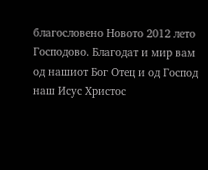благословено Новото 2012 лето Господово. Благодат и мир вам од нашиот Бог Отец и од Господ наш Исус Христос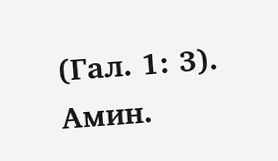(Гал. 1: 3). Амин.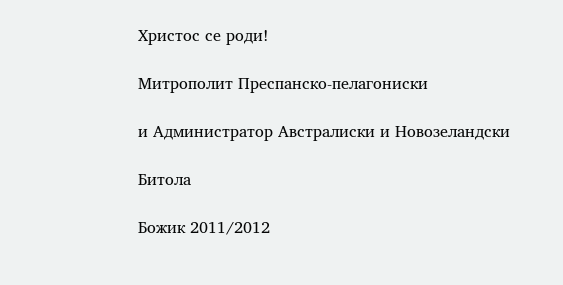Христос се роди!

Митрополит Преспанско-пелагониски

и Администратор Австралиски и Новозеландски

Битола

Божик 2011/2012